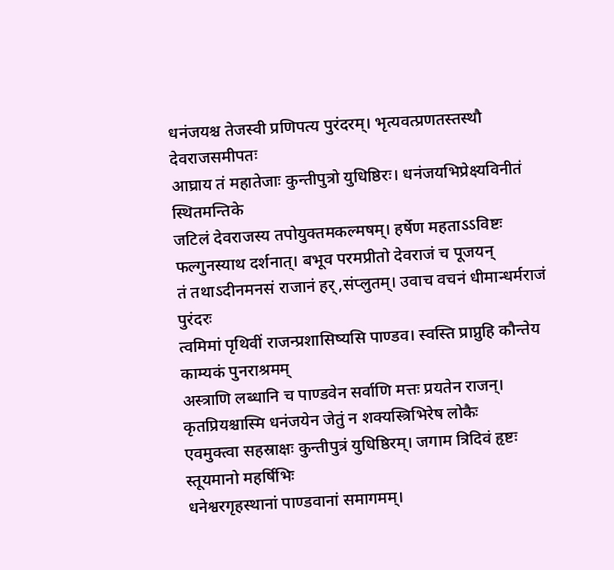धनंजयश्च तेजस्वी प्रणिपत्य पुरंदरम्। भृत्यवत्प्रणतस्तस्थौ देवराजसमीपतः
आघ्राय तं महातेजाः कुन्तीपुत्रो युधिष्ठिरः। धनंजयभिप्रेक्ष्यविनीतं स्थितमन्तिके
जटिलं देवराजस्य तपोयुक्तमकल्मषम्। हर्षेण महताऽऽविष्टः फल्गुनस्याथ दर्शनात्। बभूव परमप्रीतो देवराजं च पूजयन्
तं तथाऽदीनमनसं राजानं हर्,संप्लुतम्। उवाच वचनं धीमान्धर्मराजं पुरंदरः
त्वमिमां पृथिवीं राजन्प्रशासिष्यसि पाण्डव। स्वस्ति प्राप्नुहि कौन्तेय काम्यकं पुनराश्रमम्
अस्त्राणि लब्धानि च पाण्डवेन सर्वाणि मत्तः प्रयतेन राजन्। कृतप्रियश्चास्मि धनंजयेन जेतुं न शक्यस्त्रिभिरेष लोकैः
एवमुक्त्वा सहस्राक्षः कुन्तीपुत्रं युधिष्ठिरम्। जगाम त्रिदिवं हृष्टः स्तूयमानो महर्षिभिः
धनेश्वरगृहस्थानां पाण्डवानां समागमम्।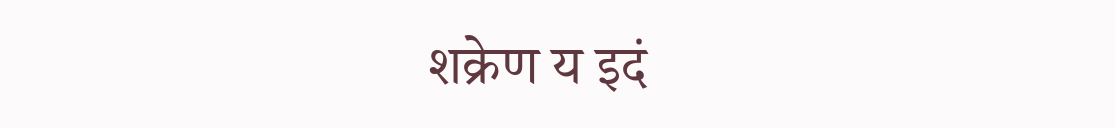शक्रेण य इदं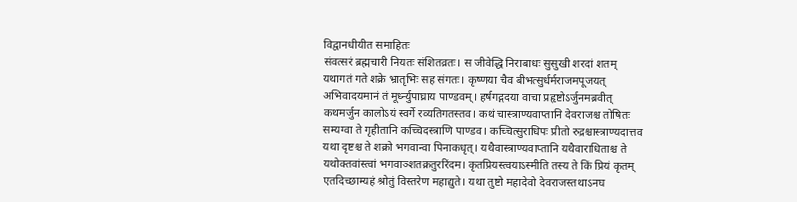विद्वानधीयीत समाहितः
संवत्सरं ब्रह्मचारी नियतः संशितव्रतः। स जीवेद्धि निराबाधः सुसुखी शरदां शतम्
यथागतं गते शक्रे भ्रातृभिः सह संगतः। कृष्णया चैव बीभत्सुर्धर्मराजमपूजयत्
अभिवादयमानं तं मूर्ध्न्युपाघ्राय पाण्डवम्। हर्षगद्गदया वाचा प्रहृष्टोऽर्जुनमब्रवीत्
कथमर्जुन कालोऽयं स्वर्गे रव्यतिगतस्तव। कथं चास्त्राण्यवाप्तानि देवराजश्च तोषितः
सम्यग्वा ते गृहीतानि कच्चिदस्त्राणि पाण्डव। कच्चित्सुराधिपः प्रीतो रुद्रश्चास्त्राण्यदात्तव
यथा दृष्टश्च ते शक्रो भगवान्वा पिनाकधृत्। यथैवास्त्राण्यवाप्तानि यथैवाराधिताश्च ते
यथोक्तवांस्त्वां भगवाञ्शतक्रतुररिंदम। कृतप्रियस्त्वयाऽस्मीति तस्य ते किं प्रियं कृतम्
एतदिच्छाम्यहं श्रोतुं विस्तरेण महाद्युते। यथा तुष्टो महादेवो देवराजस्तथाऽनघ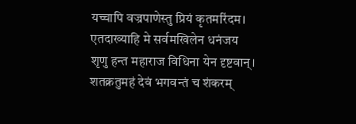यच्चापि वज्रपाणेस्तु प्रियं कृतमरिंदम। एतदाख्याहि मे सर्वमखिलेन धनंजय
शृणु हन्त महाराज विधिना येन दृष्टवान्। शतक्रतुमहं देवं भगवन्तं च शंकरम्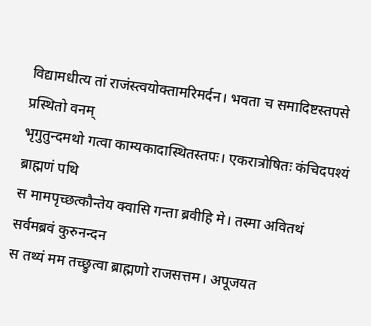विद्यामधीत्य तां राजंस्त्वयोक्तामरिमर्दन। भवता च समादिष्टस्तपसे प्रस्थितो वनम्
भृगुतुन्दमथो गत्वा काम्यकादास्थितस्तपः। एकरात्रोषितः कंचिदपश्यं ब्राह्मणं पथि
स मामपृच्छत्कौन्तेय क्वासि गन्ता ब्रवीहि मे। तस्मा अवितथं सर्वमब्रवं कुरुनन्दन
स तथ्यं मम तच्छ्रुत्वा ब्राह्मणो राजसत्तम। अपूजयत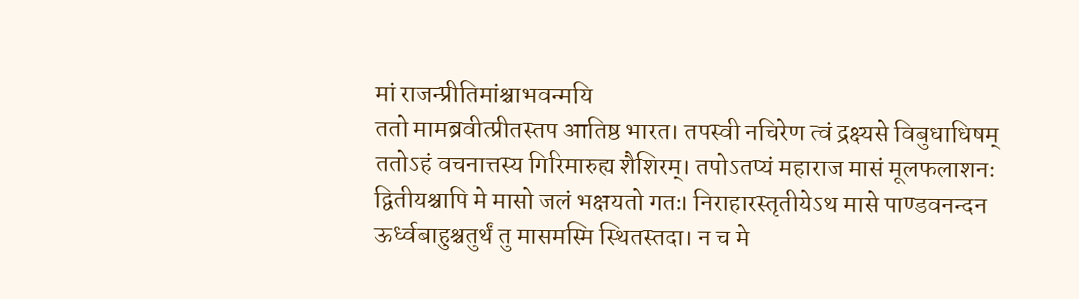मां राजन्प्रीतिमांश्चाभवन्मयि
ततो मामब्रवीत्प्रीतस्तप आतिष्ठ भारत। तपस्वी नचिरेण त्वं द्रक्ष्यसे विबुधाधिषम्
ततोऽहं वचनात्तस्य गिरिमारुह्य शैशिरम्। तपोऽतप्यं महाराज मासं मूलफलाशनः
द्वितीयश्चापि मे मासो जलं भक्षयतो गतः। निराहारस्तृतीयेऽथ मासे पाण्डवनन्दन
ऊर्ध्वबाहुश्चतुर्थं तु मासमस्मि स्थितस्तदा। न च मे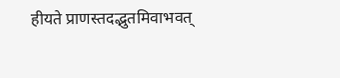हीयते प्राणस्तदद्भुतमिवाभवत्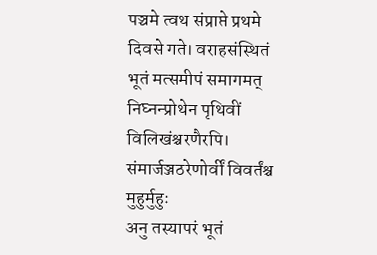पञ्चमे त्वथ संप्राप्ते प्रथमे दिवसे गते। वराहसंस्थितं भूतं मत्समीपं समागमत्
निघ्नन्प्रोथेन पृथिवीं विलिखंश्चरणैरपि। संमार्जञ्जठरेणोर्वीं विवर्तंश्च मुहुर्मुहुः
अनु तस्यापरं भूतं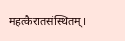महत्कैरातसंस्थितम्।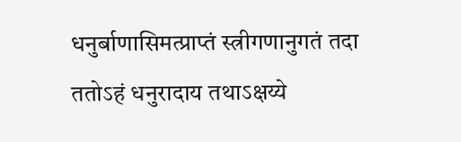धनुर्बाणासिमत्प्राप्तं स्त्रीगणानुगतं तदा
ततोऽहं धनुरादाय तथाऽक्षय्ये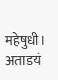महेषुधी। अताडयं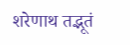शरेणाथ तद्भूतं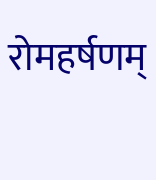रोमहर्षणम्